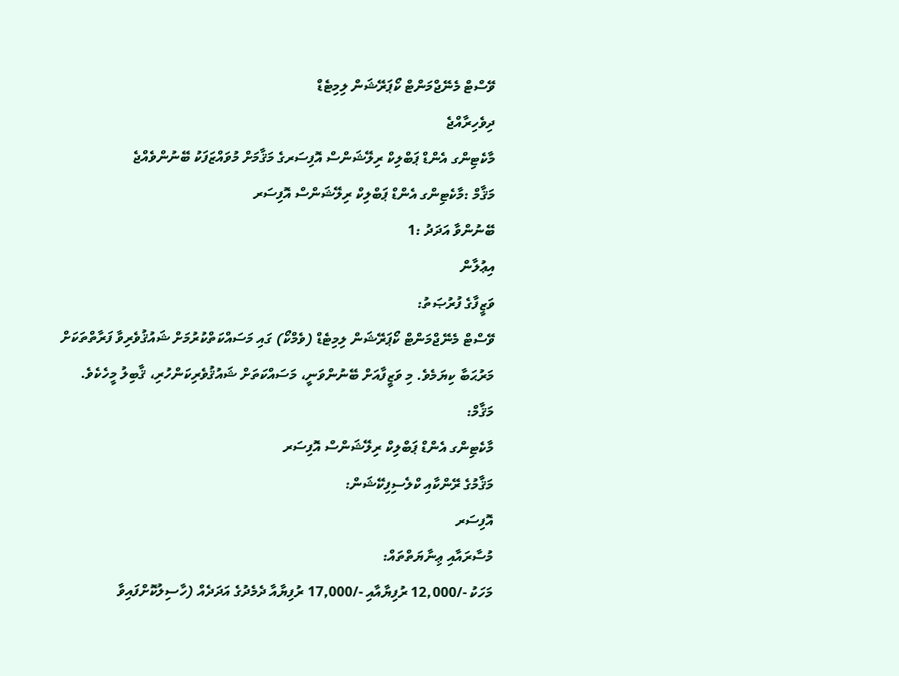ވޭސްޓް މެނޭޖްމަންޓް ކޯޕަރޭޝަން ލިމިޓެޑް
ދިވެހިރާއްޖެ
މާކެޓިންގ އެންޑް ޕަބްލިކް ރިލޭޝަންސް އޮފިސަރގެ މަޤާމަށް މުވައްޒަފަކު ބޭނުންވެއްޖެ
މަޤާމް :މާކެޓިންގ އެންޑް ޕަބްލިކް ރިލޭޝަންސް އޮފިސަރ
ބޭނުންވާ އަދަދު :1
އިޢުލާން
ވަޒީފާގެ ފުރުޞަތު:
ވޭސްޓް މެނޭޖްމަންޓް ކޯޕަރޭޝަން ލިމިޓެޑް (ވެމްކޯ) ގައި މަސައްކަތްކުރުމަށް ޝައުޤުވެރިވާ ފަރާތްތަކަށް މަރުޙަބާ ކިޔަމެވެ. މި ވަޒީފާއަށް ބޭނުންވަނީ، މަސައްކަތަށް ޝައުޤުވެރިކަންހުރި، ޤާބިލު މީހެކެވެ.
މަޤާމް:
މާކެޓިންގ އެންޑް ޕަބްލިކް ރިލޭޝަންސް އޮފިސަރ
މަޤާމުގެ ރޭންކާއި ކްލެސިފިކޭޝަން:
އޮފިސަރ
މުސާރައާއި ޢިނާޔަތްތައް:
މަހަކު -/12,000 ރުފިޔާއާއި -/17,000 ރުފިޔާއާ ދެމެދުގެ އަދަދެއް (ހާސިލުކޮށްފައިވާ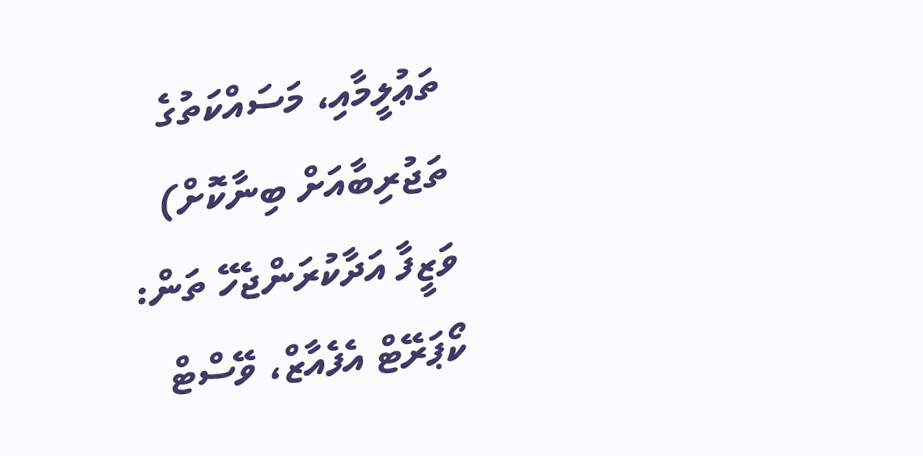ތަޢުލީމާއި، މަސައްކަތުގެ ތަޖުރިބާއަށް ބިނާކޮށް)
ވަޒީފާ އަދާކުރަންޖެހޭ ތަން:
ކޯޕަރޭޓް އެފެއާޒް، ވޭސްޓް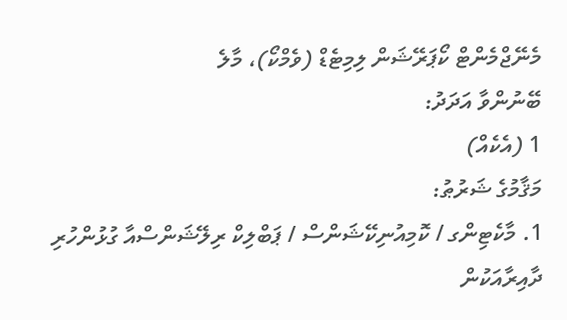މެނޭޖްމެންޓް ކޯޕަރޭޝަން ލިމިޓެޑް (ވެމްކޯ)، މާލެ
ބޭނުންވާ އަދަދު:
1 (އެކެއް)
މަޤާމުގެ ޝަރުޠު:
1. މާކެޓިންގ / ކޮމިއުނިކޭޝަންސް / ޕަބްލިކް ރިލޭޝަންސްއާ ގުޅުންހުރި ދާއިރާއަކުން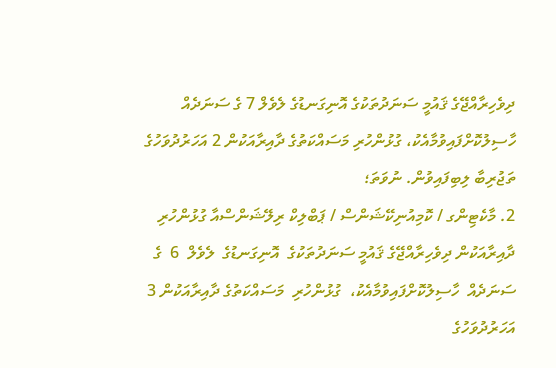ދިވެހިރާއްޖޭގެ ޤައުމީ ސަނަދުތަކުގެ އޮނިގަނޑުގެ ލެވެލް 7 ގެ ސަނަދެއް ހާސިލުކޮށްފައިވުމާއެކު، ގުޅުންހުރި މަސައްކަތުގެ ދާއިރާއަކުން 2 އަހަރުދުވަހުގެ ތަޖުރިބާ ލިބިފައިވުން. ނުވަތަ؛
2. މާކެޓިންގ / ކޮމިއުނިކޭޝަންސް / ޕަބްލިކް ރިލޭޝަންސްއާ ގުޅުންހުރި ދާއިރާއަކުން ދިވެހިރާއްޖޭގެ ޤައުމީ ސަނަދުތަކުގެ  އޮނިގަނޑުގެ  ލެވެލް  6  ގެ  ސަނަދެއް  ހާސިލުކޮށްފައިވުމާއެކު،  ގުޅުންހުރި  މަސައްކަތުގެ ދާއިރާއަކުން 3 އަހަރުދުވަހުގެ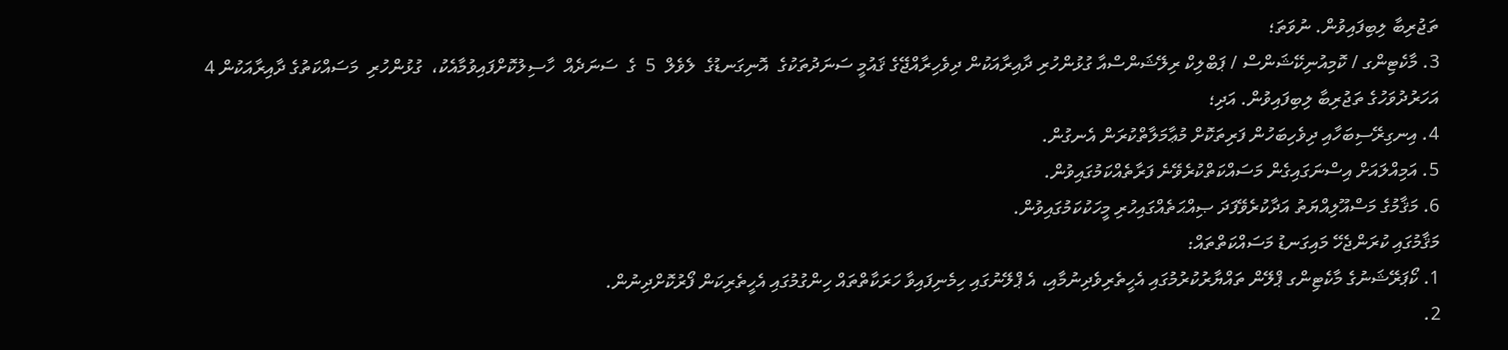ތަޖުރިބާ ލިބިފައިވުން. ނުވަތަ؛
3. މާކެޓިންގ / ކޮމިއުނިކޭޝަންސް / ޕަބްލިކް ރިލޭޝަންސްއާ ގުޅުންހުރި ދާއިރާއަކުން ދިވެހިރާއްޖޭގެ ޤައުމީ ސަނަދުތަކުގެ  އޮނިގަނޑުގެ  ލެވެލް  5  ގެ  ސަނަދެއް  ހާސިލުކޮށްފައިވުމާއެކު،  ގުޅުންހުރި  މަސައްކަތުގެ ދާއިރާއަކުން 4 އަހަރުދުވަހުގެ ތަޖުރިބާ ލިބިފައިވުން. އަދި؛
4. އިނގިރޭސިބަހާއި ދިވެހިބަހުން ފަރިތަކޮށް މުޢާމަލާތްކުރަން އެނގުން.
5. އަމިއްލައަށް އިސްނަގައިގެން މަސައްކަތްކުރެވޭނެ ފަރާތެއްކަމުގައިވުން.
6. މަޤާމުގެ މަސްއޫލިއްޔަތު އަދާކުރެވޭފަދަ ޞިއްޙަތެއްގައިހުރި މީހަކުކަމުގައިވުން.
މަޤާމުގައި ކުރަންޖެހޭ މައިގަނޑު މަސައްކަތްތައް:
1. ކޯޕަރޭޝަނުގެ މާކެޓިންގ ޕްލޭން ތައްޔާރުކުރުމުގައި އެހީތެރިވެދިނުމާއި، އެ ޕްލޭނުގައި ހިމެނިފައިވާ ހަރަކާތްތައް ހިންގުމުގައި އެހީތެރިކަން ފޯރުކޮށްދިނުން.
2.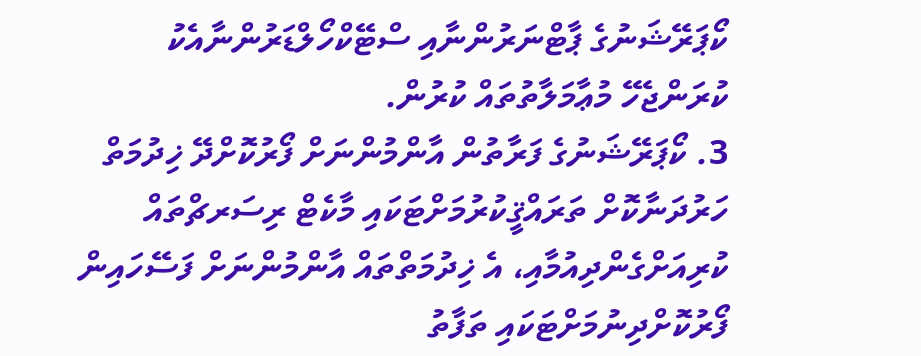ކޯޕަރޭޝަނުގެ ޕާޓްނަރުންނާއި ސްޓޭކްހޯލްޑަރުންނާއެކު ކުރަންޖެހޭ މުޢާމަލާތުތައް ކުރުން.
3. ކޯޕަރޭޝަނުގެ ފަރާތުން އާންމުންނަށް ފޯރުކޮށްދޭ ޚިދުމަތް ހަރުދަނާކޮށް ތަރައްޤީކުރުމަށްޓަކައި މާކެޓް ރިސަރޗްތައް ކުރިއަށްގެންދިއުމާއި، އެ ޚިދުމަތްތައް އާންމުންނަށް ފަސޭހައިން ފޯރުކޮށްދިނުމަށްޓަކައި ތަފާތު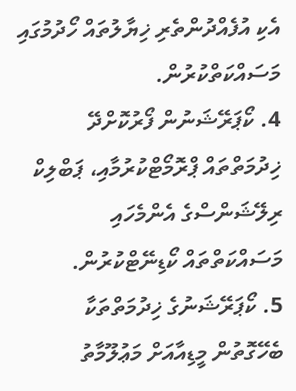އެކި އުފެއްދުންތެރި ޚިޔާލުތައް ހޯދުމުގައި މަސައްކަތްކުރުން.
4. ކޯޕަރޭޝަނުން ފޯރުކޮށްދޭ ޚިދުމަތްތައް ޕްރޮމޯޓްކުރުމާއި، ޕަބްލިކް ރިލޭޝަންސްގެ އެންމެހައި މަސައްކަތްތައް ކޯޑިނޭޓްކުރުން.
5. ކޯޕަރޭޝަނުގެ ޚިދުމަތްތަކާ ބެހޭގޮތުން މީޑިއާއަށް މަޢުލޫމާތު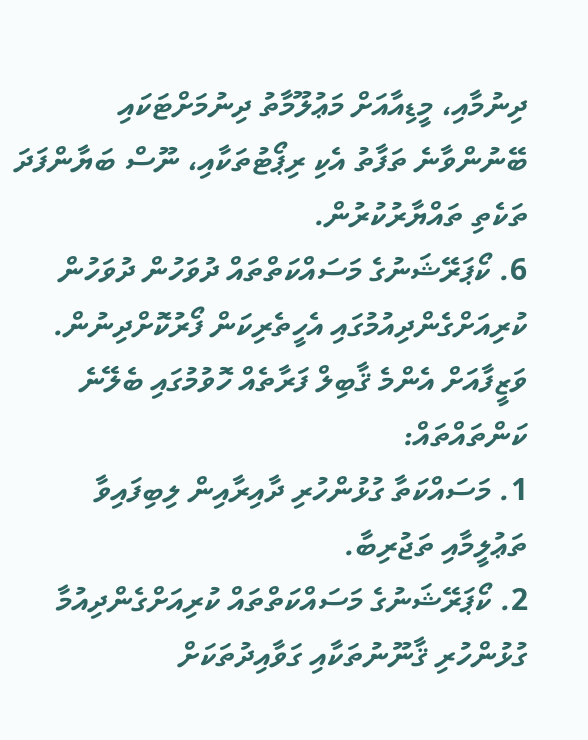ދިނުމާއި، މީޑިއާއަށް މަޢުލޫމާތު ދިނުމަށްޓަކައި ބޭނުންވާނެ ތަފާތު އެކި ރިޕޯޓުތަކާއި، ނޫސް ބަޔާންފަދަ ތަކެތި ތައްޔާރުކުރުން.
6. ކޯޕަރޭޝަނުގެ މަސައްކަތްތައް ދުވަހުން ދުވަހުން ކުރިއަށްގެންދިއުމުގައި އެހީތެރިކަން ފޯރުކޮށްދިނުން.
ވަޒީފާއަށް އެންމެ ޤާބިލް ފަރާތެއް ހޮވުމުގައި ބެލޭނެ ކަންތައްތައް:
1. މަސައްކަތާ ގުޅުންހުރި ދާއިރާއިން ލިބިފައިވާ ތަޢުލީމާއި ތަޖުރިބާ.
2. ކޯޕަރޭޝަނުގެ މަސައްކަތްތައް ކުރިއަށްގެންދިއުމާ ގުޅުންހުރި ޤާނޫނުތަކާއި ގަވާއިދުތަކަށް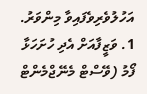އަހުލުވެރިވެފައިވާ މިންވަރު.
1. ވަޒީފާއަށް އެދި ހުށަހަޅާ ފޯމު (ވޭސްޓް މެނޭޖްމެންޓް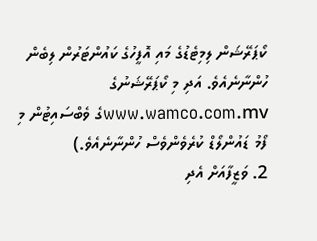ކޯޕަރޭޝަން ލިމިޓެޑުގެ މައި އޮފީހުގެ ކައުންޓަރުން ލިބެން ހުންނާނެއެވެ. އަދި މި ކޯޕަރޭޝަނުގެ www.wamco.com.mvގެ ވެބްސައިޓުން މި ފޯމު ޑައުންލޯޑް ކުރެވެންވެސް ހުންނާނެއެވެ.)
2. ވަޒީފާއަށް އެދި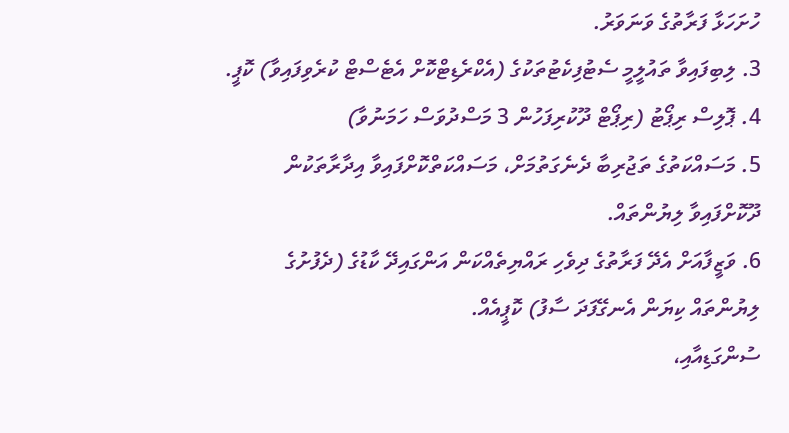ހުށަހަޅާ ފަރާތުގެ ވަނަވަރު.
3. ލިބިފައިވާ ތައުލީމީ ސެޓުފިކެޓުތަކުގެ (އެކްރެޑިޓްކޮށް އެޓެސްޓް ކުރެވިފައިވާ) ކޮޕީ.
4. ޕޮލިސް ރިޕޯޓު (ރިޕޯޓް ދޫކުރިފަހުން 3 މަސްދުވަސް ހަމަނުވާ)
5. މަސައްކަތުގެ ތަޖުރިބާ ދެނެގަތުމަށް، މަސައްކަތްކޮށްފައިވާ އިދާރާތަކުން ދޫކޮށްފައިވާ ލިޔުންތައް.
6. ވަޒީފާއަށް އެދޭ ފަރާތުގެ ދިވެހި ރައްޔިތެއްކަން އަންގައިދޭ ކާޑުގެ (ދެފުށުގެ ލިޔުންތައް ކިޔަން އެނގޭފަދަ ސާފު) ކޮޕީއެއް.
ސުންގަޑިއާއި،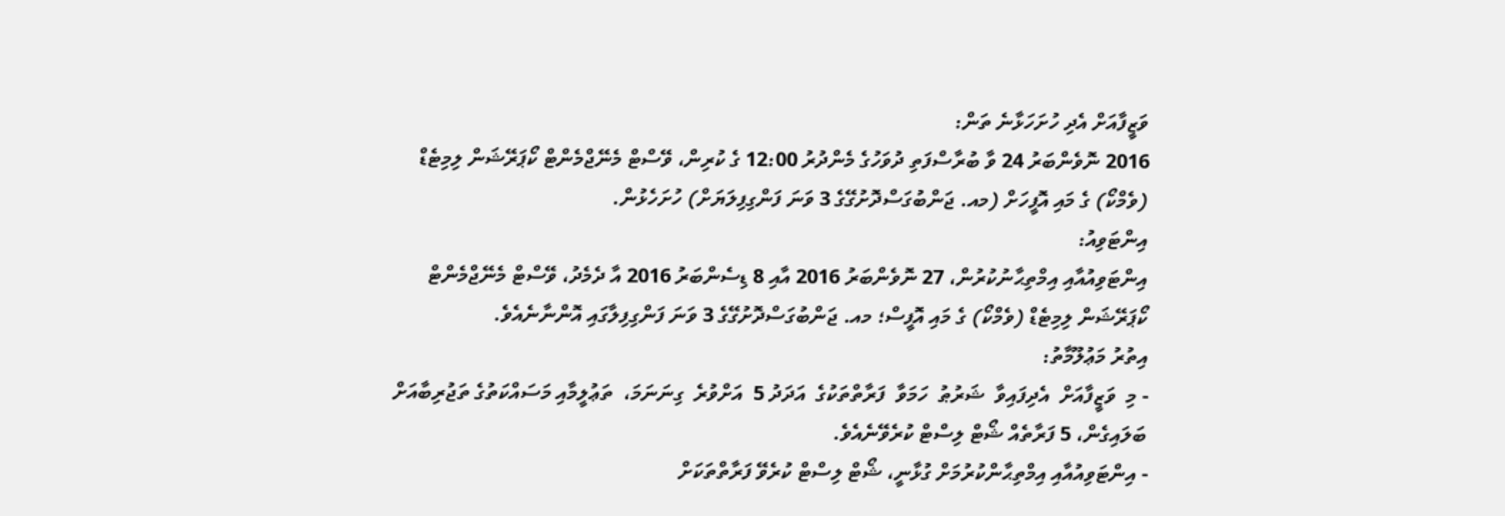ވަޒީފާއަށް އެދި ހުށަހަޅާނެ ތަން:
2016 ނޮވެންބަރު 24 ވާ ބުރާސްފަތި ދުވަހުގެ މެންދުރު 12:00 ގެ ކުރިން، ވޭސްޓް މެނޭޖްމެންޓް ކޯޕަރޭޝަން ލިމިޓެޑް (ވެމްކޯ) ގެ މައި އޮފީހަށް (މއ. ޖަންބުގަސްދޮށުގޭގެ 3 ވަނަ ފަންގިފިލަޔަށް) ހުށަހެޅުން.
އިންޓަވިއު:
އިންޓަވިއުއާއި އިމްތިޙާނުކުރުން، 27 ނޮވެންބަރު 2016 އާއި 8 ޑިސެންބަރު 2016 އާ ދެމެދު، ވޭސްޓް މެނޭޖްމެންޓް ކޯޕަރޭޝަން ލިމިޓެޑް (ވެމްކޯ) ގެ މައި އޮފީސް؛ މއ. ޖަންބުގަސްދޮށުގޭގެ 3 ވަނަ ފަންގިފިލާގައި އޮންނާނެއެވެ.
އިތުރު މަޢުލޫމާތު:
- މި  ވަޒީފާއަށް  އެދިފައިވާ  ޝަރުޠު  ހަމަވާ  ފަރާތްތަކުގެ  އަދަދު 5  އަށްވުރެ  ގިނަނަމަ،  ތަޢުލީމާއި މަސައްކަތުގެ ތަޖުރިބާއަށް ބަލައިގެން، 5 ފަރާތެއް ޝޯޓް ލިސްޓް ކުރެވޭނެއެވެ.
- އިންޓަވިއުއާއި އިމްތިޙާންކުރުމަށް ގުޅާނީ، ޝޯޓް ލިސްޓް ކުރެވޭ ފަރާތްތަކަށް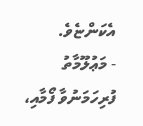އެކަންޏެވެ.
- މަޢުލޫމާތު ފުރިހަމަނުވާ ފޯމާއި،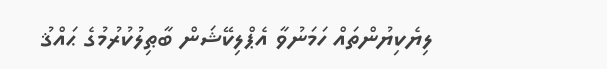ލިޔެކިޔުންތައް ހަމަނުވާ އެޕްލިކޭޝަން ބާޠިލުކުރުމުގެ ޙައްޤު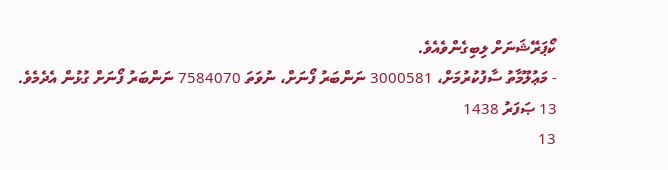ކޯޕަރޭޝަނަށް ލިބިގެންވެއެވެ.
- މަޢުލޫމާތު ސާފުކުރުމަށް، 3000581 ނަންބަރު ފޯނަށް، ނުވަތަ 7584070 ނަންބަރު ފޯނަށް ގުޅުން އެދެމެވެ.
13 ޞަފަރު 1438
13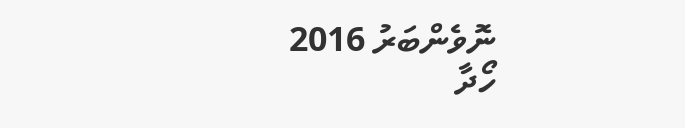ނޮވެންބަރު 2016
ހޯދާ